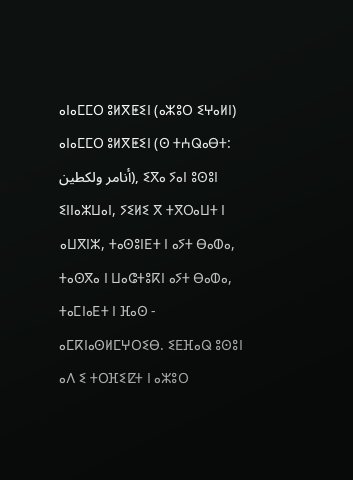ⴰⵏⴰⵎⵎⵔ ⵓⵍⴳⵟⵉⵏ (ⴰⵣⵓⵔ ⵉⵖⴰⵍⵏ)
ⴰⵏⴰⵎⵎⵔ ⵓⵍⴳⵟⵉⵏ (ⵙ ⵜⵄⵕⴰⴱⵜ: أنامر ولكطين), ⵉⴳⴰ ⵢⴰⵏ ⵓⵙⵓⵏ ⵉⵏⵏⴰⵣⵡⴰⵏ, ⵢⵉⵍⵉ ⴳ ⵜⴳⵔⴰⵡⵜ ⵏ ⴰⵡⴳⵏⵣ, ⵜⴰⵙⵓⵏⴹⵜ ⵏ ⴰⵢⵜ ⴱⴰⵀⴰ, ⵜⴰⵙⴳⴰ ⵏ ⵡⴰⵛⵜⵓⴽⵏ ⴰⵢⵜ ⴱⴰⵀⴰ, ⵜⴰⵎⵏⴰⴹⵜ ⵏ ⴼⴰⵙ - ⴰⵎⴽⵏⴰⵙⵍⵎⵖⵔⵉⴱ. ⵉⴹⴼⴰⵕ ⵓⵙⵓⵏ ⴰⴷ ⵉ ⵜⵔⴼⵉⵇⵜ ⵏ ⴰⵣⵓⵔ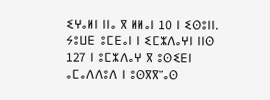ⵉⵖⴰⵍⵏ ⵏⵏⴰ ⴳ ⵍⵍⴰⵏ 10 ⵏ ⵉⵙⵓⵏⵏ. ⵢⵓⵡⴹ ⵓⵎⴹⴰⵏ ⵏ ⵉⵎⵣⴷⴰⵖⵏ ⵏⵏⵙ 127 ⵏ ⵓⵎⵣⴷⴰⵖ ⴳ ⵓⵙⵉⴹⵏ ⴰⵎⴰⴷⴷⵓⴷ ⵏ ⵓⵙⴳⴳⵯⴰⵙ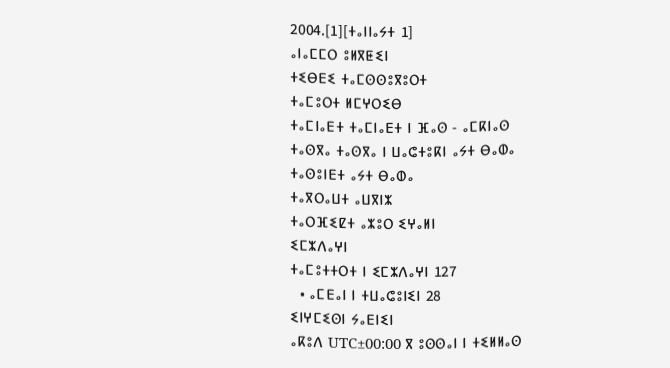2004.[1][ⵜⴰⵏⵏⴰⵢⵜ 1]
ⴰⵏⴰⵎⵎⵔ ⵓⵍⴳⵟⵉⵏ
ⵜⵉⴱⴹⵉ ⵜⴰⵎⵙⵙⵓⴳⵓⵔⵜ
ⵜⴰⵎⵓⵔⵜ ⵍⵎⵖⵔⵉⴱ
ⵜⴰⵎⵏⴰⴹⵜ ⵜⴰⵎⵏⴰⴹⵜ ⵏ ⴼⴰⵙ - ⴰⵎⴽⵏⴰⵙ
ⵜⴰⵙⴳⴰ ⵜⴰⵙⴳⴰ ⵏ ⵡⴰⵛⵜⵓⴽⵏ ⴰⵢⵜ ⴱⴰⵀⴰ
ⵜⴰⵙⵓⵏⴹⵜ ⴰⵢⵜ ⴱⴰⵀⴰ
ⵜⴰⴳⵔⴰⵡⵜ ⴰⵡⴳⵏⵣ
ⵜⴰⵔⴼⵉⵇⵜ ⴰⵣⵓⵔ ⵉⵖⴰⵍⵏ
ⵉⵎⵣⴷⴰⵖⵏ
ⵜⴰⵎⵓⵜⵜⵔⵜ ⵏ ⵉⵎⵣⴷⴰⵖⵏ 127
  • ⴰⵎⴹⴰⵏ ⵏ ⵜⵡⴰⵛⵓⵏⵉⵏ 28
ⵉⵏⵖⵎⵉⵙⵏ ⵢⴰⴹⵏⵉⵏ
ⴰⴽⵓⴷ UTC±00:00 ⴳ ⵓⵙⵙⴰⵏ ⵏ ⵜⵉⵍⵍⴰⵙ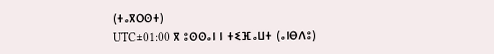(ⵜⴰⴳⵔⵙⵜ)
UTC±01:00 ⴳ ⵓⵙⵙⴰⵏ ⵏ ⵜⵉⴼⴰⵡⵜ (ⴰⵏⴱⴷⵓ)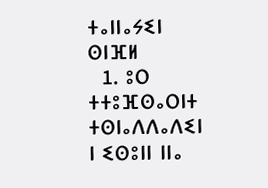ⵜⴰⵏⵏⴰⵢⵉⵏ
ⵙⵏⴼⵍ
  1. ⵓⵔ ⵜⵜⵓⴼⵙⴰⵔⵏⵜ ⵜⵙⵏⴰⴷⴷⴰⴷⵉⵏ ⵏ ⵉⵙⵓⵏⵏ ⵏⵏⴰ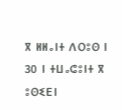ⴳ ⵍⵍⴰⵏⵜ ⴷⵔⵓⵙ ⵏ 30 ⵏ ⵜⵡⴰⵛⵓⵏⵜ ⴳ ⵓⵙⵉⴹⵏ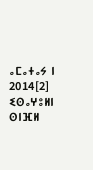ⴰⵎⴰⵜⴰⵢ ⵏ 2014[2]
ⵉⵙⴰⵖⵓⵍⵏ
ⵙⵏⴼⵍ